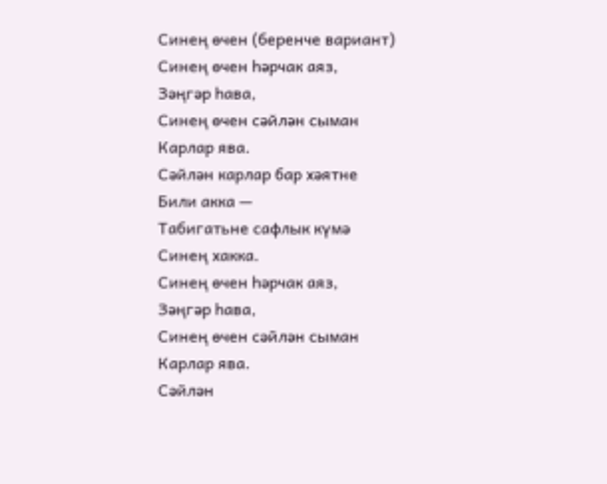Синең өчен (беренче вариант)
Синең өчен һәрчак аяз,
Зәңгәр һава,
Синең өчен сәйлән сыман
Карлар ява.
Сәйлән карлар бар хәятне
Били акка —
Табигатьне сафлык күмә
Синең хакка.
Синең өчен һәрчак аяз,
Зәңгәр һава,
Синең өчен сәйлән сыман
Карлар ява.
Сәйлән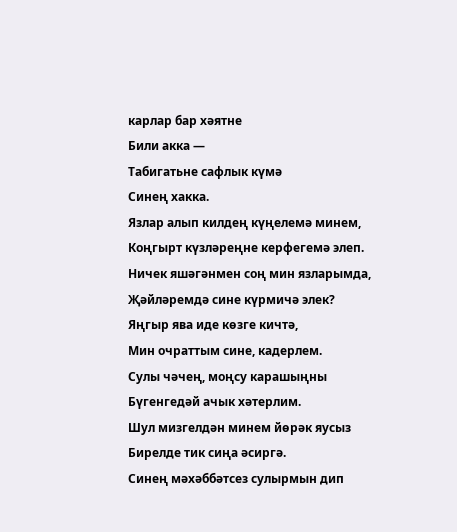карлар бар хәятне
Били акка —
Табигатьне сафлык күмә
Синең хакка.
Язлар алып килдең күңелемә минем,
Коңгырт күзләреңне керфегемә элеп.
Ничек яшәгәнмен соң мин язларымда,
Җәйләремдә сине күрмичә элек?
Яңгыр ява иде көзге кичтә,
Мин очраттым сине, кадерлем.
Сулы чәчең, моңсу карашыңны
Бүгенгедәй ачык хәтерлим.
Шул мизгелдән минем йөрәк яусыз
Бирелде тик сиңа әсиргә.
Синең мәхәббәтсез сулырмын дип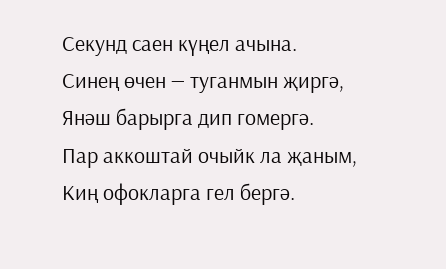Секунд саен күңел ачына.
Синең өчен — туганмын җиргә,
Янәш барырга дип гомергә.
Пар аккоштай очыйк ла җаным,
Киң офокларга гел бергә.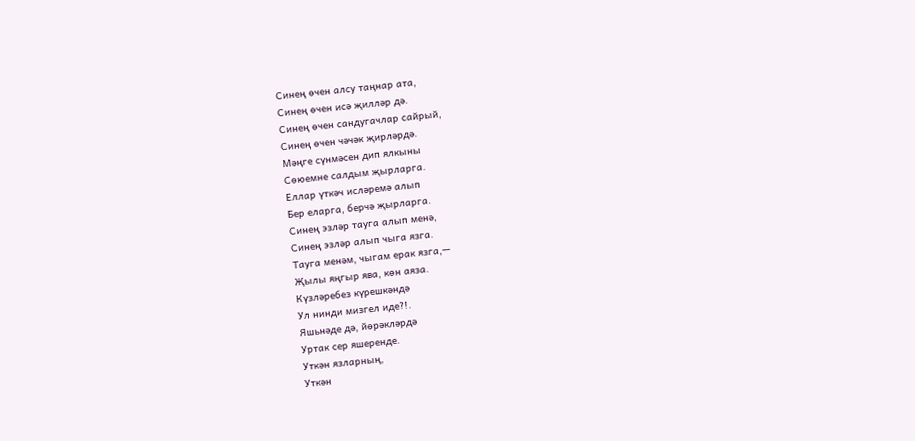Синең өчен алсу таңнар ата,
Синең өчен исә җилләр дә.
Синең өчен сандугачлар сайрый,
Синең өчен чәчәк җирләрдә.
Мәңге сүнмәсен дип ялкыны
Сөюемне салдым җырларга.
Еллар үткәч исләремә алып
Бер еларга, берчә җырларга.
Синең эзләр тауга алып менә,
Синең эзләр алып чыга язга.
Тауга менәм, чыгам ерак язга,—
Җылы яңгыр ява, көн аяза.
Күзләребез күрешкәндә
Ул нинди мизгел иде?!.
Яшьнәде дә, йөрәкләрдә
Уртак сер яшеренде.
Уткән язларның,
Уткән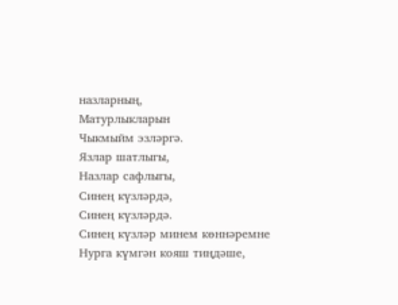назларның,
Матурлыкларын
Чыкмыйм эзләргә.
Язлар шатлыгы,
Назлар сафлыгы,
Синең күзләрдә,
Синең күзләрдә.
Синең күзләр минем көннәремне
Нурга күмгән кояш тиңдәше,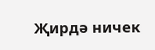Җирдә ничек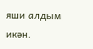яши алдым икән.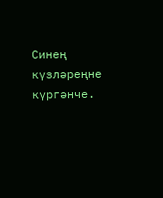Синең күзләреңне күргәнче.